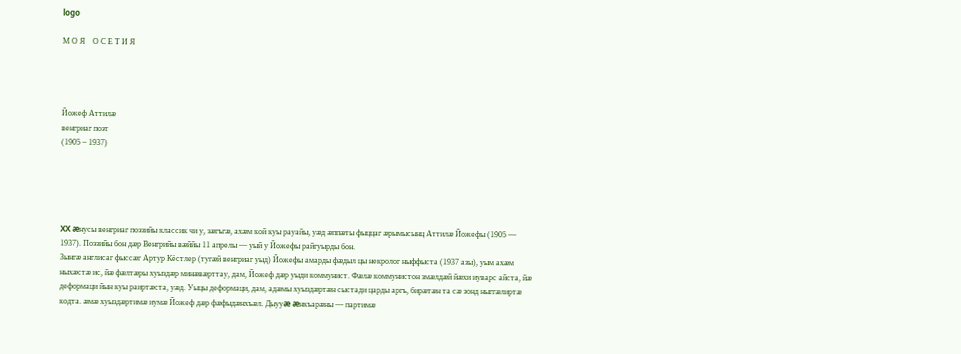logo

М О Я    О С Е Т И Я




Йожеф Аттилæ
венгриаг поэт
(1905 – 1937)





XX æнусы венгриаг поэзийы классик чи у, зæгъгæ, ахæм кой куы рауайы, уæд æппæты фыццаг æрымысынц Аттилæ Йожефы (1905 — 1937). Поэзийы бон дæр Венгрийы вæййы 11 апрелы — уый у Йожефы райгуырды бон.
Зынгæ англисаг фыссæг Артур Кёстлер (тугæй венгриаг уыд) Йожефы амарды фæдыл цы некролог ныффыста (1937 азы), уым ахæм ныхæстæ ис, йæ фæлтæры хуыздæр минæвæрттау, дам, Йожеф дæр уыди коммунист. Фæлæ коммунистон змæлдæй йæхи иуварс айста, йæ деформаци йын куы раиртæста, уæд. Уыцы деформаци, дам, адæмы хуыздæртæн сыстади царды аргъ, бирæтæн та сæ зонд ныггæлиртæ кодта. æмæ хуыздæртимæ иумæ Йожеф дæр фæфыдæнхъæл. Дыууæ æнкъарæны — партимæ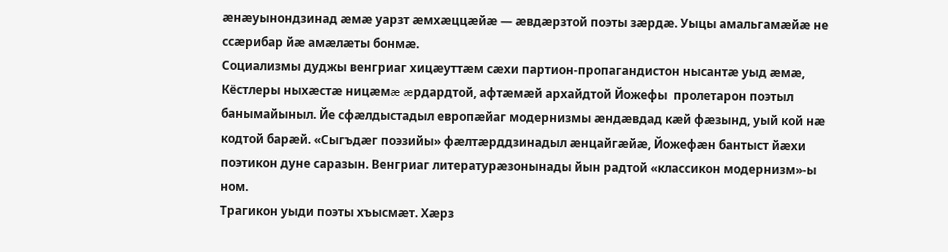æнæуынондзинад æмæ уарзт æмхæццæйæ — æвдæрзтой поэты зæрдæ. Уыцы амальгамæйæ не ссæрибар йæ амæлæты бонмæ.
Социализмы дуджы венгриаг хицæуттæм сæхи партион-пропагандистон нысантæ уыд æмæ, Кёстлеры ныхæстæ ницæмæ æрдардтой, афтæмæй архайдтой Йожефы  пролетарон поэтыл банымайыныл. Йе сфæлдыстадыл европæйаг модернизмы æндæвдад кæй фæзынд, уый кой нæ кодтой барæй. «Сыгъдæг поэзийы» фæлтæрддзинадыл æнцайгæйæ, Йожефæн бантыст йæхи поэтикон дуне саразын. Венгриаг литературæзонынады йын радтой «классикон модернизм»-ы ном.
Трагикон уыди поэты хъысмæт. Хæрз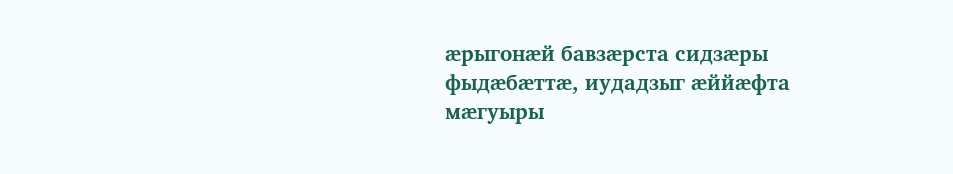æрыгонæй бавзæрста сидзæры фыдæбæттæ, иудадзыг æййæфта мæгуыры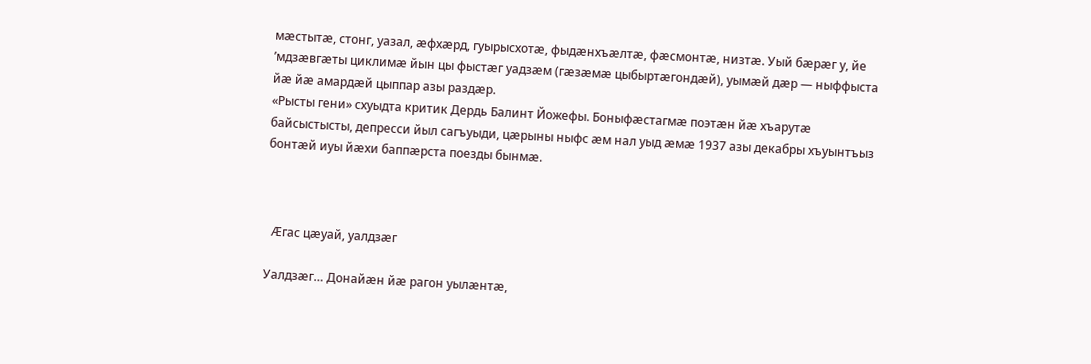мæстытæ, стонг, уазал, æфхæрд, гуырысхотæ, фыдæнхъæлтæ, фæсмонтæ, низтæ. Уый бæрæг у, йе ’мдзæвгæты циклимæ йын цы фыстæг уадзæм (гæзæмæ цыбыртæгондæй), уымæй дæр — ныффыста йæ йæ амардæй цыппар азы раздæр.
«Рысты гени» схуыдта критик Дердь Балинт Йожефы. Боныфæстагмæ поэтæн йæ хъарутæ байсыстысты, депресси йыл сагъуыди, цæрыны ныфс æм нал уыд æмæ 1937 азы декабры хъуынтъыз бонтæй иуы йæхи баппæрста поезды бынмæ.



  Æгас цæуай, уалдзæг

Уалдзæг… Донайæн йæ рагон уылæнтæ,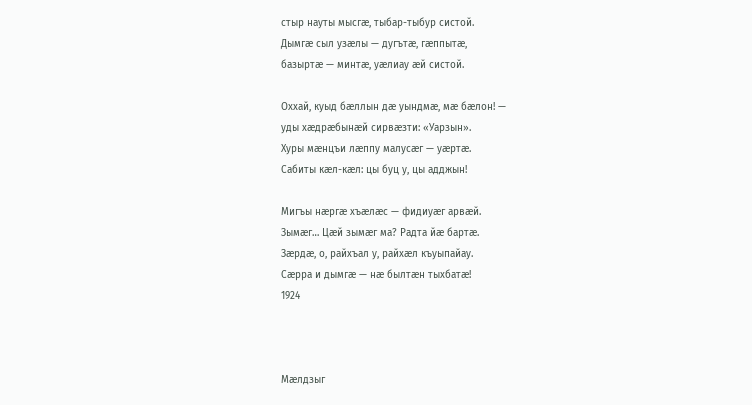стыр науты мысгæ, тыбар-тыбур систой.
Дымгæ сыл узæлы — дугътæ, гæппытæ,
базыртæ — минтæ, уæлиау æй систой.

Оххай, куыд бæллын дæ уындмæ, мæ бæлон! —
уды хæдрæбынæй сирвæзти: «Уарзын».
Хуры мæнцъи лæппу малусæг — уæртæ.
Сабиты кæл-кæл: цы буц у, цы адджын!

Мигъы нæргæ хъæлæс — фидиуæг арвæй.
Зымæг… Цæй зымæг ма? Радта йæ бартæ.
Зæрдæ, о, райхъал у, райхæл къуыпайау.
Сæрра и дымгæ — нæ былтæн тыхбатæ!
1924



Мæлдзыг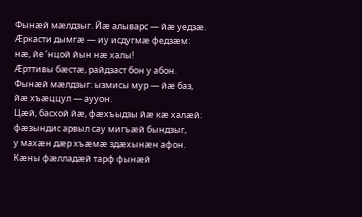Фынæй мæлдзыг. Йæ алыварс — йæ уедзæ.
Æркасти дымгæ — иу исдугмæ федзæм:
нæ, йе ’нцой йын нæ халы!
Æрттивы бæстæ, райдзаст бон у абон.
Фынæй мæлдзыг: ызмисы мур — йæ баз,
йæ хъæццул — аууон.
Цæй, басхой йæ, фæхъыдзы йæ кæ халæй:
фæзындис арвыл сау мигъæй бындзыг,
у махæн дæр хъæмæ здæхынæн афон.
Кæны фæлладæй тарф фынæй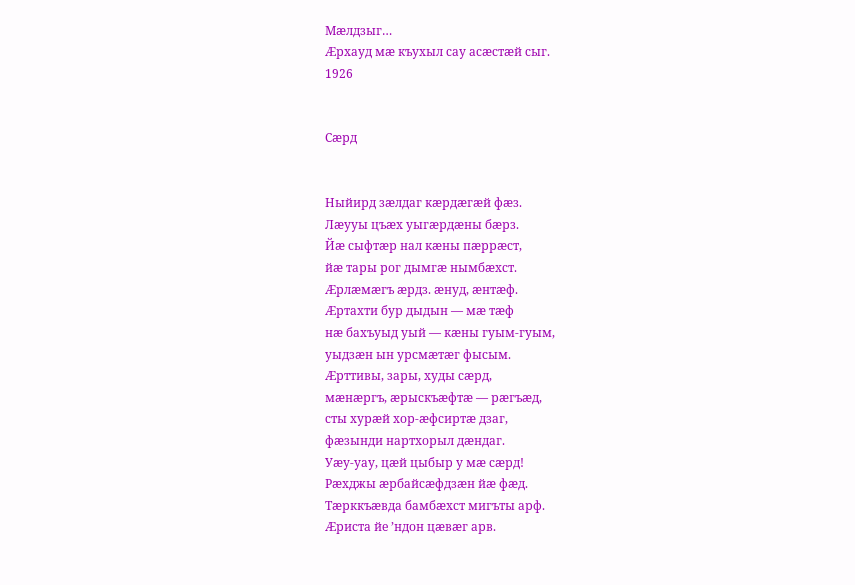Мæлдзыг…
Æрхауд мæ къухыл сау асæстæй сыг.
1926


Сæрд


Ныйирд зæлдаг кæрдæгæй фæз.
Лæууы цъæх уыгæрдæны бæрз.
Йæ сыфтæр нал кæны пæррæст,
йæ тары рог дымгæ нымбæхст.
Æрлæмæгъ æрдз. æнуд, æнтæф.
Æртахти бур дыдын — мæ тæф
нæ бахъуыд уый — кæны гуым-гуым,
уыдзæн ын урсмæтæг фысым.
Æрттивы, зары, худы сæрд,
мæнæргъ, æрыскъæфтæ — рæгъæд,
сты хурæй хор-æфсиртæ дзаг,
фæзынди нартхорыл дæндаг.
Уæу-уау, цæй цыбыр у мæ сæрд!
Рæхджы æрбайсæфдзæн йæ фæд.
Тæрккъæвда бамбæхст мигъты арф.
Æриста йе ’ндон цæвæг арв.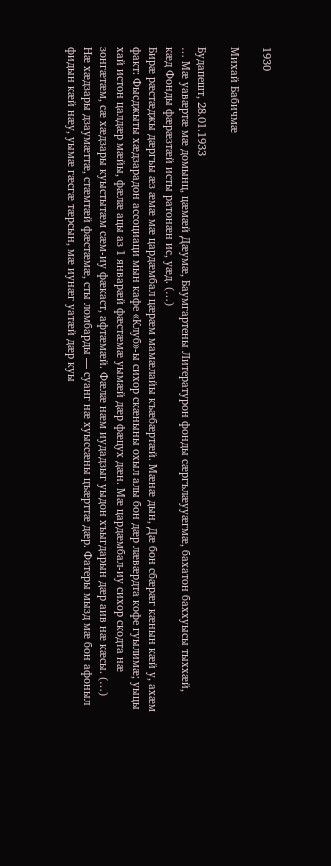1930

Михай Бабичмæ

Будапешт, 28.01.1933
… Мæ уавæртæ мæ домынц, цæмæй Дæумæ, Баумгартены Литературон фонды сæргълæууæгмæ, бахатон баххуысы тыххæй, кæд Фонды фæрæзтæй исты ратонæн ис, уæд. (…)
Бирæ рæстæджы дæргъы æз æмæ мæ цардæмбал цæрæм мамæлайы къæбæртæй. Мæнæ дын, Дæ бон сбæрæг кæнын кæй у, ахæм факт: Фысджыты хæдзарадон ассоциаци мын кафе «Клуб»-ы сихор скæныны охыл алы бон дæр лæвæрдта кофе гуылимæ; уыцы хай истон цалдæр мæйы, фæлæ ацы аз 1 январæй фæстæмæ уымæй дæр фæцух дæн. Мæ цардæмбал-иу сихор скодта нæ зонгæтæм, сæ хæдзары куыстытæм сæм-иу фæкаст, афтæмæй. Фæлæ нæм иудадзыг уыдон хъыгдарын дæр аив нæ кæсы. (…)
Нæ хæдзары дзаумæттæ, стæмтæй фæстæмæ, сты ломбарды — суанг нæ хуыссæны цъæрттæ дæр. Фатеры мызд мæ бон афоныл фидын кæй нæу, уымæ гæсгæ тæрсын, мæ иунæг уатæй дæр куы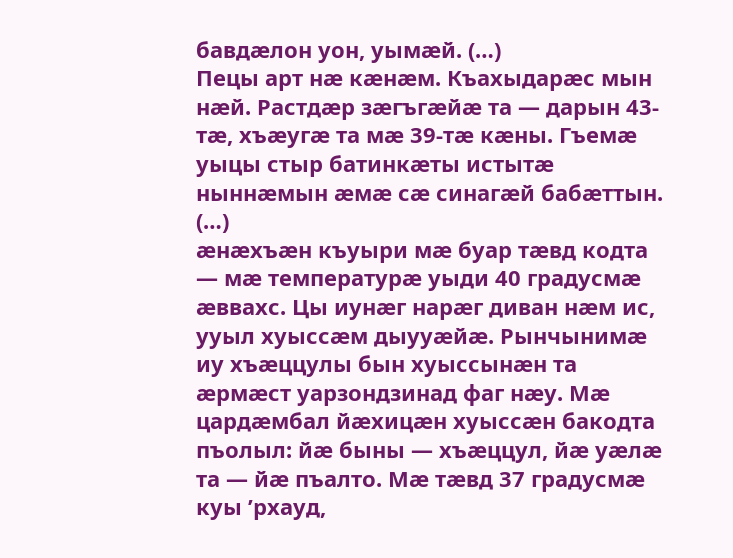бавдæлон уон, уымæй. (…)
Пецы арт нæ кæнæм. Къахыдарæс мын нæй. Растдæр зæгъгæйæ та — дарын 43-тæ, хъæугæ та мæ 39-тæ кæны. Гъемæ уыцы стыр батинкæты истытæ ныннæмын æмæ сæ синагæй бабæттын. (…)
æнæхъæн къуыри мæ буар тæвд кодта — мæ температурæ уыди 40 градусмæ æввахс. Цы иунæг нарæг диван нæм ис, ууыл хуыссæм дыууæйæ. Рынчынимæ иу хъæццулы бын хуыссынæн та æрмæст уарзондзинад фаг нæу. Мæ цардæмбал йæхицæн хуыссæн бакодта пъолыл: йæ быны — хъæццул, йæ уæлæ та — йæ пъалто. Мæ тæвд 37 градусмæ куы ’рхауд,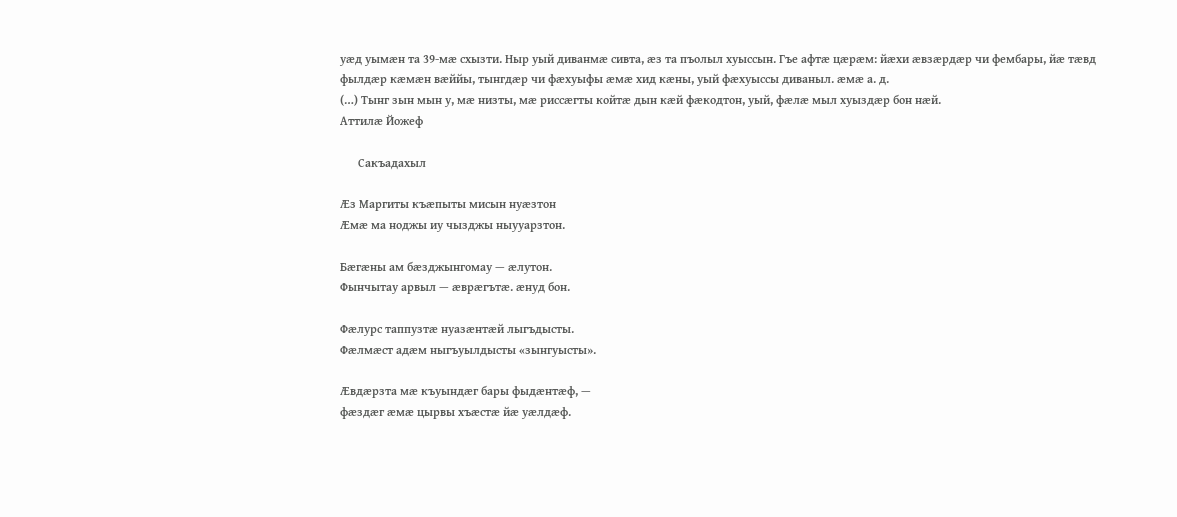уæд уымæн та 39-мæ схызти. Ныр уый диванмæ сивта, æз та пъолыл хуыссын. Гъе афтæ цæрæм: йæхи æвзæрдæр чи фембары, йæ тæвд фылдæр кæмæн вæййы, тынгдæр чи фæхуыфы æмæ хид кæны, уый фæхуыссы диваныл. æмæ а. д.
(…) Тынг зын мын у, мæ низты, мæ риссæгты койтæ дын кæй фæкодтон, уый, фæлæ мыл хуыздæр бон нæй.
Аттилæ Йожеф

      Сакъадахыл

Æз Маргиты къæпыты мисын нуæзтон
Æмæ ма ноджы иу чызджы ныууарзтон.

Бæгæны ам бæзджынгомау — æлутон.
Фынчытау арвыл — æврæгътæ. æнуд бон.

Фæлурс таппузтæ нуазæнтæй лыгъдысты.
Фæлмæст адæм ныгъуылдысты «зынгуысты».

Æвдæрзта мæ къуындæг бары фыдæнтæф, —
фæздæг æмæ цырвы хъæстæ йæ уæлдæф.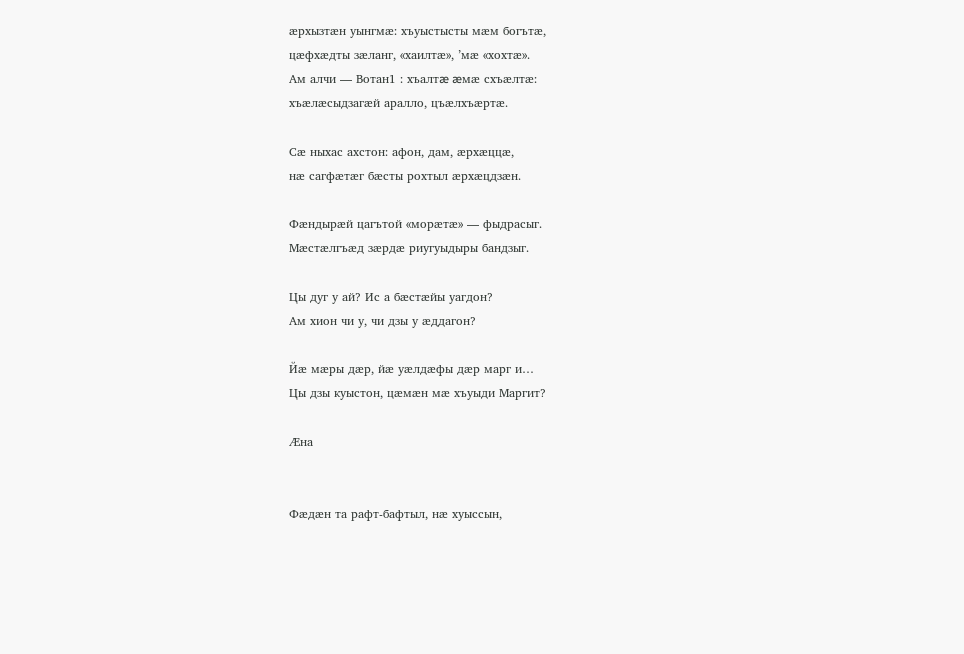æрхызтæн уынгмæ: хъуыстысты мæм богътæ,
цæфхæдты зæланг, «хаилтæ», ’мæ «хохтæ».
Ам алчи — Вотан1 : хъалтæ æмæ схъæлтæ:
хъæлæсыдзагæй аралло, цъæлхъæртæ.

Сæ ныхас ахстон: афон, дам, æрхæццæ,
нæ сагфæтæг бæсты рохтыл æрхæцдзæн.

Фæндырæй цагътой «морæтæ» — фыдрасыг.
Мæстæлгъæд зæрдæ риугуыдыры бандзыг.

Цы дуг у ай? Ис а бæстæйы уагдон?
Ам хион чи у, чи дзы у æддагон?

Йæ мæры дæр, йæ уæлдæфы дæр марг и…
Цы дзы куыстон, цæмæн мæ хъуыди Маргит?

Æна


Фæдæн та рафт-бафтыл, нæ хуыссын,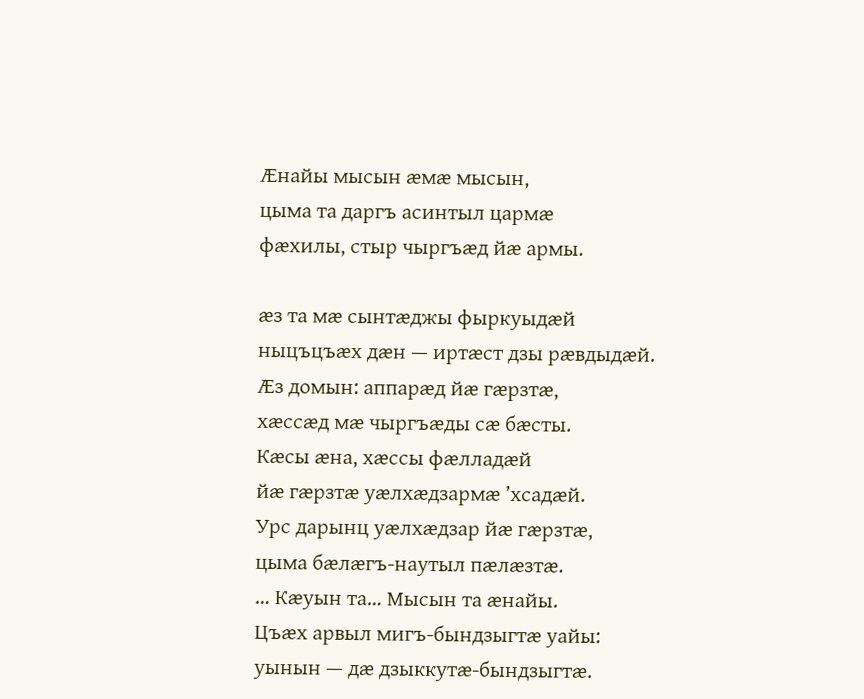Æнайы мысын æмæ мысын,
цыма та даргъ асинтыл цармæ
фæхилы, стыр чыргъæд йæ армы.

æз та мæ сынтæджы фыркуыдæй
ныцъцъæх дæн — иртæст дзы рæвдыдæй.
Æз домын: аппарæд йæ гæрзтæ,
хæссæд мæ чыргъæды сæ бæсты.
Кæсы æна, хæссы фæлладæй
йæ гæрзтæ уæлхæдзармæ ’хсадæй.
Урс дарынц уæлхæдзар йæ гæрзтæ,
цыма бæлæгъ-наутыл пæлæзтæ.
… Кæуын та… Мысын та æнайы.
Цъæх арвыл мигъ-бындзыгтæ уайы:
уынын — дæ дзыккутæ-бындзыгтæ.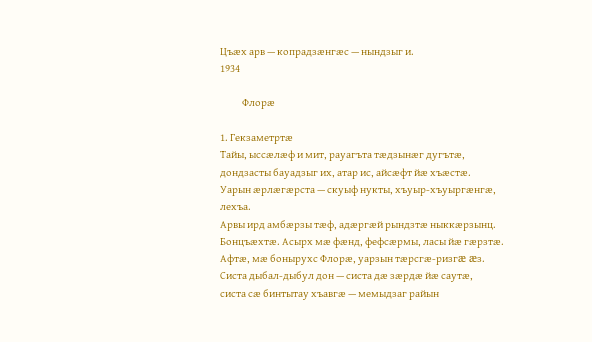Цъæх арв — копрадзæнгæс — нындзыг и.
1934

           Флорæ

1. Гекзаметртæ
Тайы, ыссæлæф и мит, рауагъта тæдзынæг дугътæ,
дондзасты бауадзыг их, атар ис, айсæфт йæ хъæстæ.
Уарын æрлæгæрста — скуыф нукты, хъуыр-хъуыргæнгæ,                                                                                                                     лехъа.
Арвы ирд амбæрзы тæф, адæргæй рындзтæ ныккæрзынц.
Бонцъæхтæ. Асырх мæ фæнд, фефсæрмы, ласы йæ гæрзтæ.
Афтæ, мæ бонырухс Флорæ, уарзын тæрсгæ-ризгæ æз.
Систа дыбал-дыбул дон — систа дæ зæрдæ йæ саутæ,
систа сæ бинтытау хъавгæ — мемыдзаг райын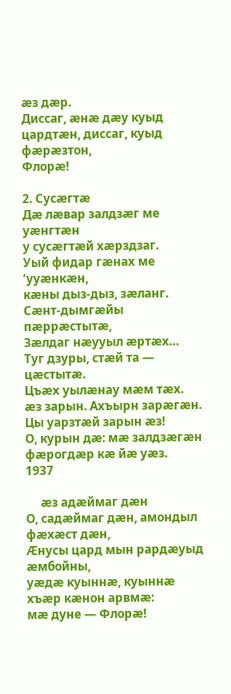æз дæр.
Диссаг, æнæ дæу куыд цардтæн, диссаг, куыд фæрæзтон,                                                                                                                      Флорæ!

2. Сусæгтæ
Дæ лæвар залдзæг ме уæнгтæн
у сусæгтæй хæрздзаг.
Уый фидар гæнах ме ’ууæнкæн,
кæны дыз-дыз, зæланг.
Сæнт-дымгæйы пæррæстытæ,
Зæлдаг нæууыл æртæх…
Туг дзуры, стæй та — цæстытæ.
Цъæх уылæнау мæм тæх.
æз зарын. Ахъырн зарæгæн.
Цы уарзтæй зарын æз!
О, курын дæ: мæ залдзæгæн
фæрогдæр кæ йæ уæз.
1937

     æз адæймаг дæн
О, садæймаг дæн, амондыл фæхæст дæн,
Æнусы цард мын рардæуыд æмбойны,
уæдæ куыннæ, куыннæ хъæр кæнон арвмæ:
мæ дуне — Флорæ!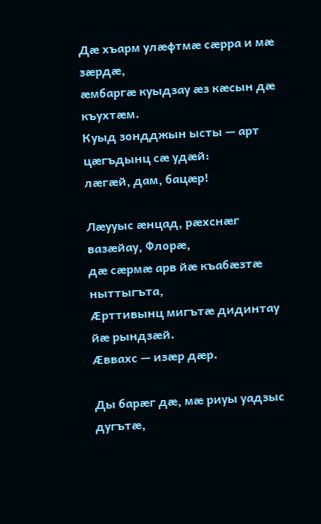Дæ хъарм улæфтмæ сæрра и мæ зæрдæ,
æмбаргæ куыдзау æз кæсын дæ къухтæм.
Куыд зондджын ысты — арт цæгъдынц сæ удæй:
лæгæй, дам, бацæр!

Лæууыс æнцад, рæхснæг вазæйау, Флорæ,
дæ сæрмæ арв йæ къабæзтæ ныттыгъта,
Æрттивынц мигътæ дидинтау йæ рындзæй.
Æввахс — изæр дæр.

Ды барæг дæ, мæ риуы уадзыс дугътæ,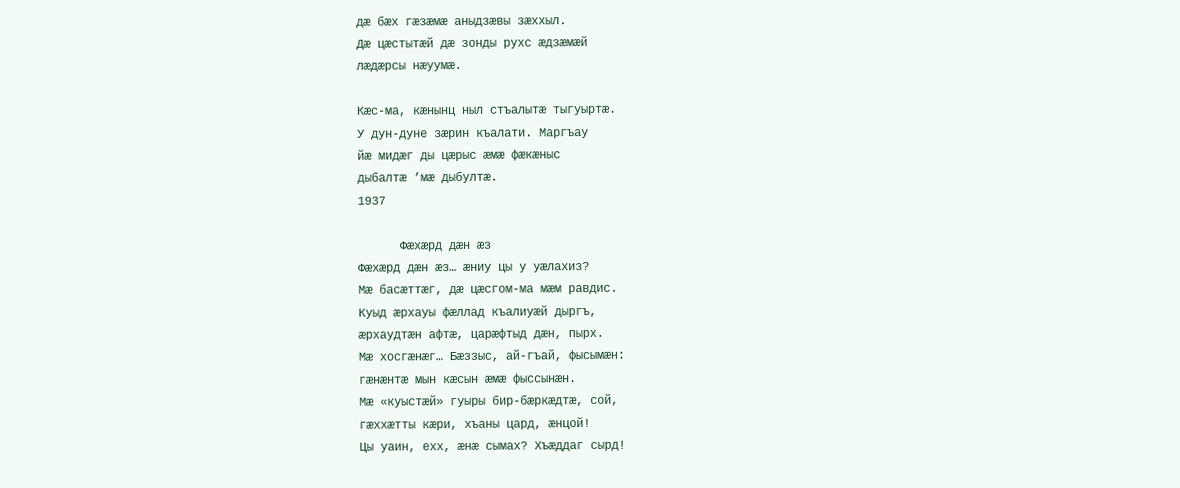дæ бæх гæзæмæ аныдзæвы зæххыл.
Дæ цæстытæй дæ зонды рухс æдзæмæй
лæдæрсы нæуумæ.

Кæс-ма, кæнынц ныл стъалытæ тыгуыртæ.
У дун-дуне зæрин къалати. Маргъау
йæ мидæг ды цæрыс æмæ фæкæныс
дыбалтæ ’мæ дыбултæ.
1937

      Фæхæрд дæн æз
Фæхæрд дæн æз… æниу цы у уæлахиз?
Мæ басæттæг, дæ цæсгом-ма мæм равдис.
Куыд æрхауы фæллад къалиуæй дыргъ,
æрхаудтæн афтæ, царæфтыд дæн, пырх.
Мæ хосгæнæг… Бæззыс, ай-гъай, фысымæн:
гæнæнтæ мын кæсын æмæ фыссынæн.
Мæ «куыстæй» гуыры бир-бæркæдтæ, сой,
гæххæтты кæри, хъаны цард, æнцой!
Цы уаин, ехх, æнæ сымах? Хъæддаг сырд!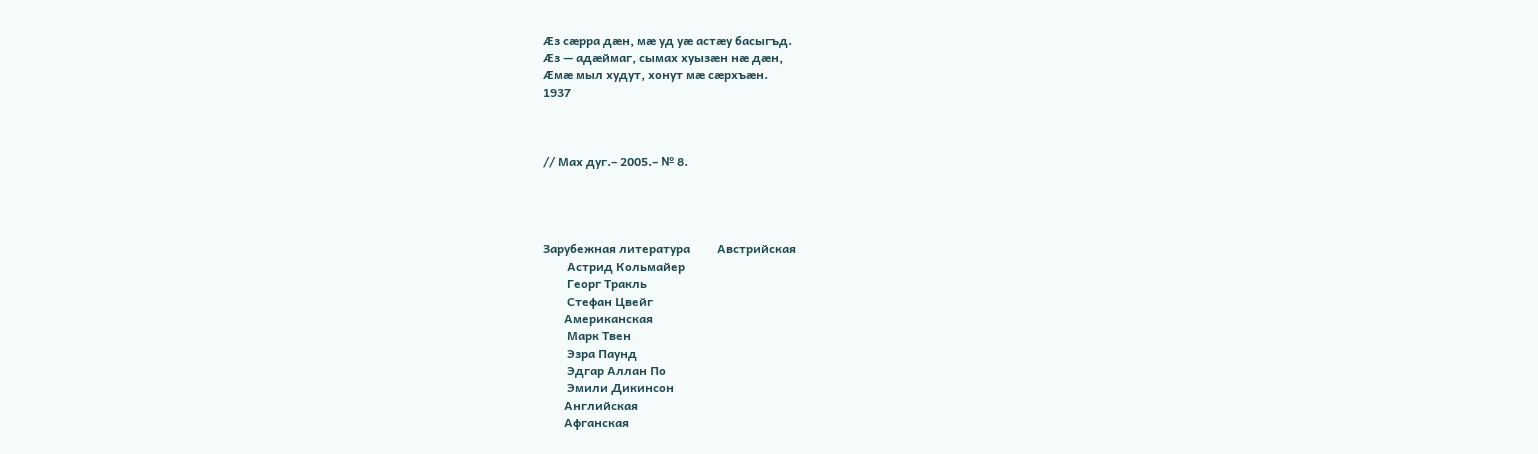Æз сæрра дæн, мæ уд уæ астæу басыгъд.
Æз — адæймаг, сымах хуызæн нæ дæн,
Æмæ мыл худут, хонут мæ сæрхъæн.
1937



// Мах дуг.– 2005.– № 8.




Зарубежная литература         Австрийская
        Астрид Кольмайер
        Георг Тракль
        Стефан Цвейг
       Американская
        Марк Твен
        Эзра Паунд
        Эдгар Аллан По
        Эмили Дикинсон
       Английская
       Афганская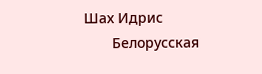Шах Идрис
       Белорусская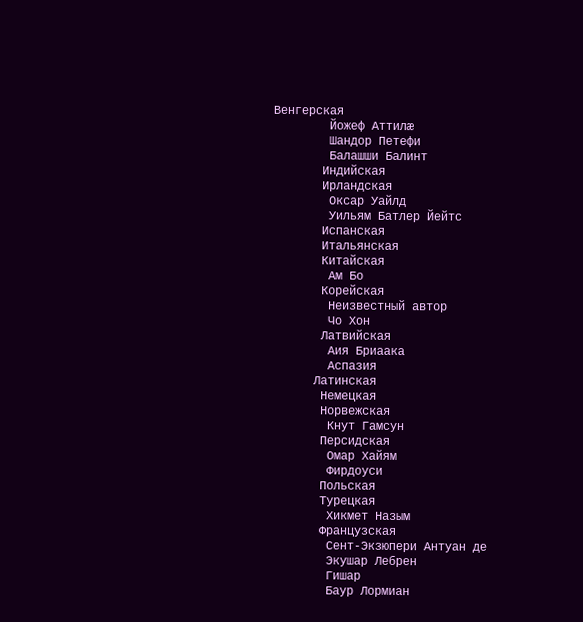Венгерская
        Йожеф Аттилæ
        Шандор Петефи
        Балашши Балинт
       Индийская
       Ирландская
        Оксар Уайлд
        Уильям Батлер Йейтс
       Испанская
       Итальянская
       Китайская
        Ам Бо
       Корейская
        Неизвестный автор
        Чо Хон
       Латвийская
        Аия Бриаака
        Аспазия
      Латинская
       Немецкая
       Норвежская
        Кнут Гамсун
       Персидская
        Омар Хайям
        Фирдоуси
       Польская
       Турецкая
        Хикмет Назым
       Французская
        Сент-Экзюпери Антуан де
        Экушар Лебрен
        Гишар
        Баур Лормиан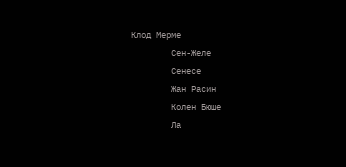Клод Мерме
        Сен-Желе
        Сенесе
        Жан Расин
        Колен Бюше
        Ла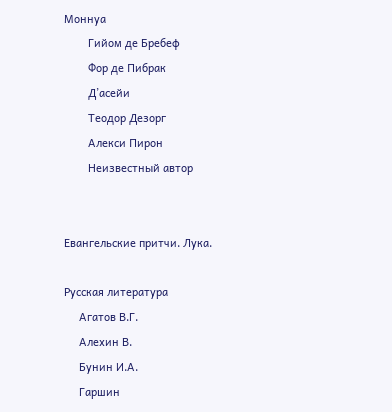Моннуа
        Гийом де Бребеф
        Фор де Пибрак
        Д’асейи
        Теодор Дезорг
        Алекси Пирон
        Неизвестный автор


Евангельские притчи. Лука.

Русская литература
     Агатов В.Г.
     Алехин В.
     Бунин И.А.
     Гаршин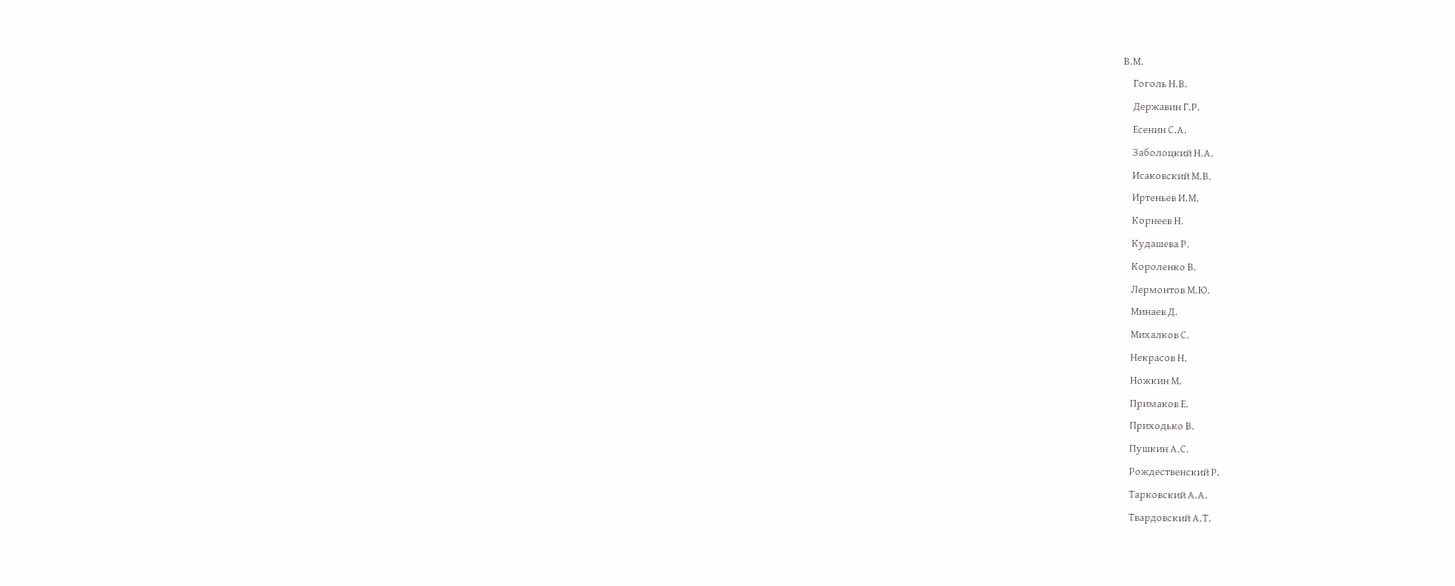В.М.
     Гоголь Н.В.
     Державин Г.Р.
     Есенин С.А.
     Заболоцкий Н.А.
     Исаковский М.В.
     Иртеньев И.М.
     Корнеев Н.
     Кудашева Р.
     Короленко В.
     Лермонтов М.Ю.
     Минаев Д.
     Михалков С.
     Некрасов Н.
     Ножкин М.
     Примаков Е.
     Приходько В.
     Пушкин А.С.
     Рождественский Р.
     Тарковский А.А.
     Твардовский А.Т.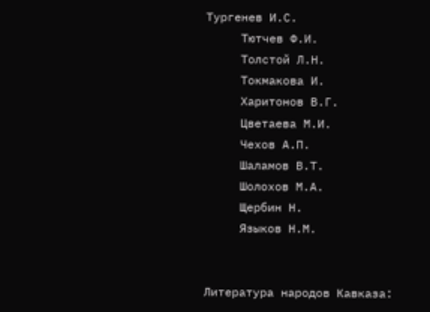Тургенев И.С.
     Тютчев Ф.И.
     Толстой Л.Н.
     Токмакова И.
     Харитонов В.Г.
     Цветаева М.И.
     Чехов А.П.
     Шаламов В.Т.
     Шолохов М.А.
     Щербин Н.
     Языков Н.М.


Литература народов Кавказа: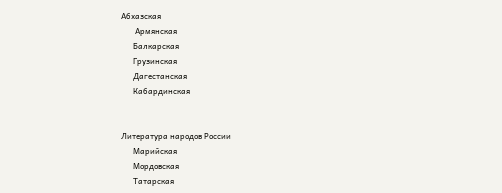Абхазская
       Армянская
      Балкарская
      Грузинская
      Дагестанская
      Кабардинская


Литература народов России
      Марийская
      Мордовская
      Татарская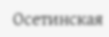Осетинская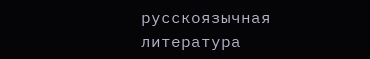русскоязычная литература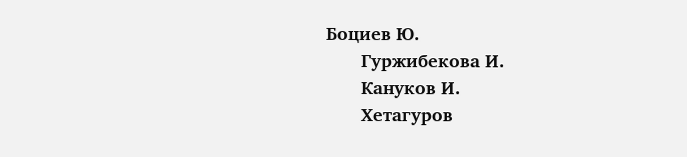Боциев Ю.
       Гуржибекова И.
       Кануков И.
       Хетагуров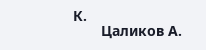К.
       Цаликов А.